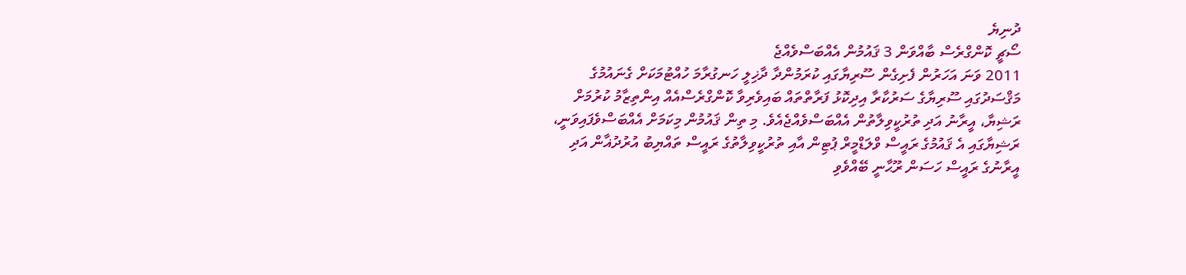ދުނިޔެ
ސޯޗީ ކޮންގްރެސް ބާއްވަން 3 ޤައުމުން އެއްބަސްވެއްޖެ
2011 ވަނަ އަހަރުން ފެށިގެން ސޫރިޔާގައި ކުރަމުންދާ ދާޚިލީ ހަނގުރާމަ ހުއްޓުމަކަށް ގެނައުމުގެ މަޤްސަދުގައި ސޫރިޔާގެ ސަރުކާރާ އިދިކޮޅު ފަރާތްތައް ބައިވެރިވާ ކޮންގްރެސްއެއް އިންތިޒާމު ކުރުމަށް ރަޝިޔާ، އީރާނު އަދި ތުރުކީވިލާތުން އެއްބަސްވެއްޖެއެވެ. މި ތިން ޤައުމުން މިކަމަށް އެއްބަސްވެފައިވަނީ، ރަޝިޔާގައި އެ ޤައުމުގެ ރައީސް ވްލަޑްމީރް ޕުޓިން އާއި ތުރުކީވިލާތުގެ ރައީސް ތައްޔިބު އުރުދުޣާން އަދި އީރާނުގެ ރައީސް ހަސަން ރޫޙާނީ ބޭއްވެވި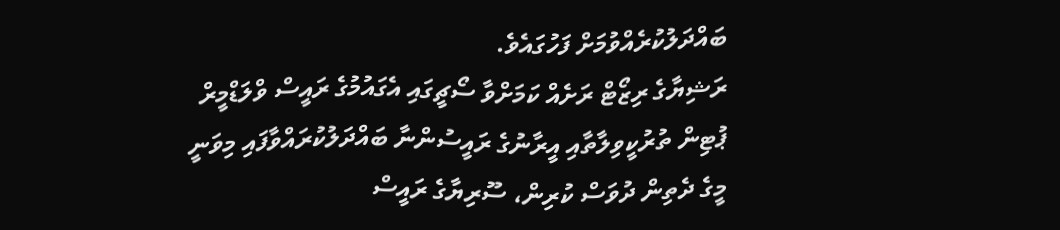ބައްދަލުކުރެއްވުމަށް ފަހުގައެވެ.
ރަޝިޔާގެ ރިޒޯޓް ރަށެއް ކަމަށްވާ ސޯޗީގައި އެގައުމުގެ ރައީސް ވްލަޑްމީރް ޕުޓިން ތުރުކީވިލާތާއި އީރާނުގެ ރައީސުންނާ ބައްދަލުކުރައްވާފައި މިވަނީ މީގެ ދެތިން ދުވަސް ކުރިން، ސޫރިޔާގެ ރައީސް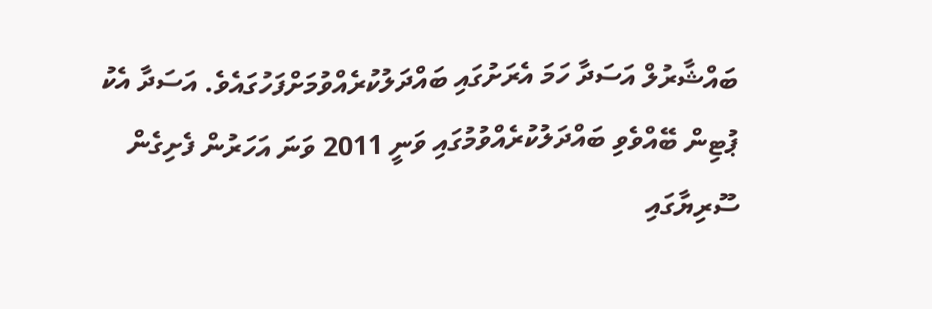ބައްޝާރުލް އަސަދާ ހަމަ އެރަށުގައި ބައްދަލުކުރެއްވުމަށްފަހުގައެވެ. އަސަދާ އެކު ޕުޓިން ބޭއްވެވި ބައްދަލުކުރެއްވުމުގައި ވަނީ 2011 ވަނަ އަހަރުން ފެށިގެން ސޫރިޔާގައި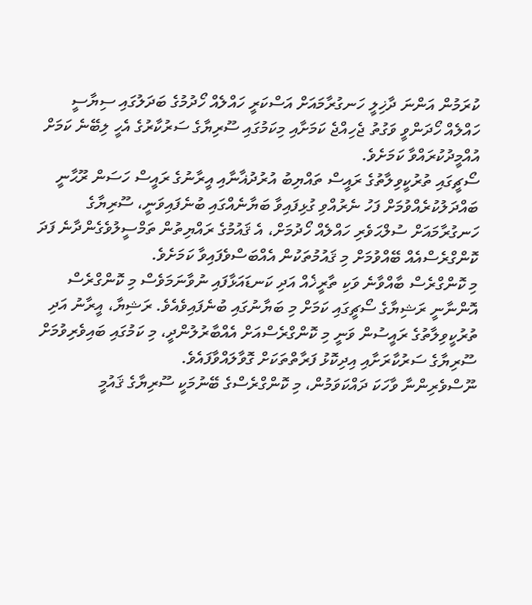ކުރަމުން އަންނަ ދާޚިލީ ހަނގުރާމައަށް އަސްކަރީ ހައްލެއް ހޯދުމުގެ ބަދަލުގައި ސިޔާސީ ހައްލެއް ހޯދަންވީ ވަގުތު ޖެހިއްޖެ ކަމަށާއި މިކަމުގައި ސޫރިޔާގެ ސަރުކާރުގެ އެހީ ލިބޭނެ ކަމަށް އުއްމީދުކުރައްވާ ކަމަށެވެ.
ސޯޗީގައި ތުރުކީވިލާތުގެ ރައީސް ތައްޔިބު އުރުދުޣާނާއި އީރާނުގެ ރައީސް ހަސަން ރޫޙާނީ ބައްދަލުކުރެއްވުމަށް ފަހު ނެރުއްވި ގުޅިފައިވާ ބަޔާނެއްގައި ބުނެފައިވަނީ، ސޫރިޔާގެ ހަނގުރާމައަށް ސުލްޙަވެރި ހައްލެއް ހޯދުމަށް، އެ ޤައުމުގެ ރައްޔިތުން ތަމްސީލުވެގެންދާނެ ފަދަ ކޮންގްރެސްއެއް ބޭއްވުމަށް މި ޤައުމުތަކުން އެއްބަސްވެފައިވާ ކަމަށެވެ.
މި ކޮންގްރެސް ބާއްވާނެ ވަކި ތާރީޚެއް އަދި ކަނޑައަޅާފައި ނުވާނަމަވެސް މި ކޮންގްރެސް އޮންނާނީ ރަޝިޔާގެ ސޯޗީގައި ކަމަށް މި ބަޔާނުގައި ބުނެފައިވެއެވެ. ރަޝިޔާ، އީރާނު އަދި ތުރުކީވިލާތުގެ ރައީސުން ވަނީ މި ކޮންގްރެސްއަށް އެއްބާރުލުންދީ، މި ކަމުގައި ބައިވެރިވުމަށް ސޫރިޔާގެ ސަރުކާރަށާއި އިދިކޮޅު ފަރާތްތަކަށް ގޮވާލައްވާފައެވެ.
ނޫސްވެރިންނާ ވާހަކަ ދައްކަވަމުން، މި ކޮންގްރެސްގެ ބޭނުމަކީ ސޫރިޔާގެ ޤައުމީ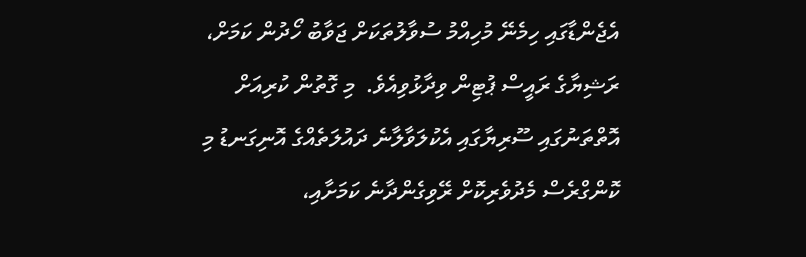އެޖެންޑާގައި ހިމެނޭ މުހިއްމު ސުވާލުތަކަށް ޖަވާބު ހޯދުން ކަމަށް، ރަޝިޔާގެ ރައީސް ޕުޓިން ވިދާޅުވިއެވެ.  މި ގޮތުން ކުރިއަށް އޮތްތަނުގައި ސޫރިޔާގައި އެކުލަވާލާނެ ދައުލަތެއްގެ އޮނިގަނޑު މި ކޮންގްރެސް މެދުވެރިކޮށް ރޭވިގެންދާނެ ކަމަށާއި،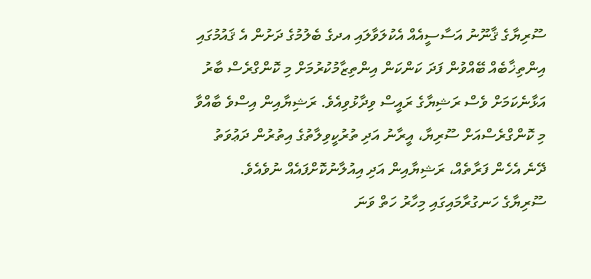ސޫރިޔާގެ ޤާނޫނު އަސާސީއެއް އެކުލަވާލައި އދގެ ބެލުމުގެ ދަށުން އެ ޤައުމުގައި އިންތިޚާބެއް ބޭއްވުން ފަދަ ކަންކަން އިންތިޒާމުކުރުމަށް މި ކޮންގްރެސް ބާރު އަޅާނެކަމަށް ވެސް ރަޝިޔާގެ ރައީސް ވިދާޅުވިއެވެ. ރަޝިޔާއިން އިސްވެ ބާއްވާ މި ކޮންގްރެސްއަށް ސޫރިޔާ، އީރާނު އަދި ތުރުކީވިލާތުގެ އިތުރުން ދަޢުވަތު ދޭނެ އެހެން ފަރާތެއް، ރަޝިޔާއިން އަދި އިއުލާނުކޮށްފައެއް ނުވެއެވެ. ސޫރިޔާގެ ހަނގުރާމައިގައި މިހާރު ހަތް ވަނަ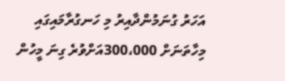އަހަރު ގުނަމުންދާއިރު މި ހަނގުރާމައިގައި މިހާތަނަށް 300،000އަށްވުރެ ގިނަ މީހުން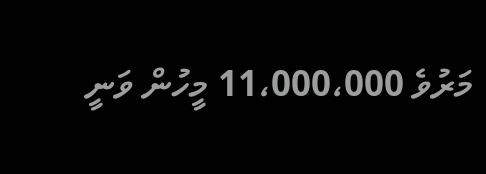މަރުވެ 11،000،000 މީހުން ވަނީ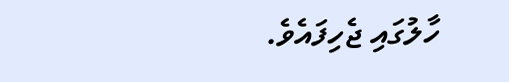ހާލުގައި ޖެހިފައެވެ.